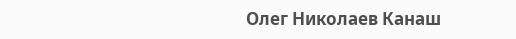Олег Николаев Канаш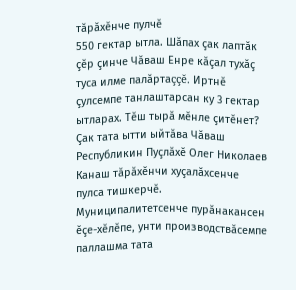тăрăхĕнче пулчĕ
550 гектар ытла. Шăпах çак лаптăк çĕр çинче Чăваш Енре кăçал тухăç туса илме палăртаççĕ. Иртнĕ çулсемпе танлаштарсан ку 3 гектар ытларах. Тĕш тырă мĕнле çитĕнет? Çак тата ытти ыйтăва Чăваш Республикин Пуçлăхĕ Олег Николаев Канаш тăрăхĕнчи хуçалăхсенче пулса тишкерчĕ.
Муниципалитетсенче пурăнакансен ĕçе-хĕлĕпе, унти производствăсемпе паллашма тата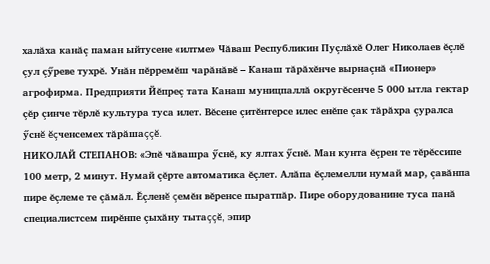халăха канăç паман ыйтусене «илтме» Чăваш Республикин Пуçлăхĕ Олег Николаев ĕçлĕ çул çӳреве тухрĕ. Унăн пĕрремĕш чарăнăвĕ – Канаш тăрăхĕнче вырнаçнă «Пионер» агрофирма. Предприяти Йĕпреç тата Канаш муницпаллă округĕсенче 5 000 ытла гектар çĕр çинче тĕрлĕ культура туса илет. Вĕсене çитĕнтерсе илес енĕпе çак тăрăхра çуралса ӳснĕ ĕçченсемех тăрăшаççĕ.
НИКОЛАЙ СТЕПАНОВ: «Эпĕ чăвашра ӳснĕ, ку ялтах ӳснĕ. Ман кунта ĕçрен те тĕрĕссипе 100 метр, 2 минут. Нумай çĕрте автоматика ĕçлет. Алăпа ĕçлемелли нумай мар, çавăнпа пире ĕçлеме те çăмăл. Ĕçленĕ çемĕн вĕренсе пыратпăр. Пире оборудованине туса панă специалистсем пирĕнпе çыхăну тытаççĕ, эпир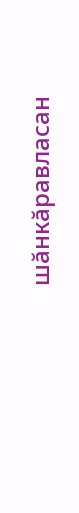шăнкăравласан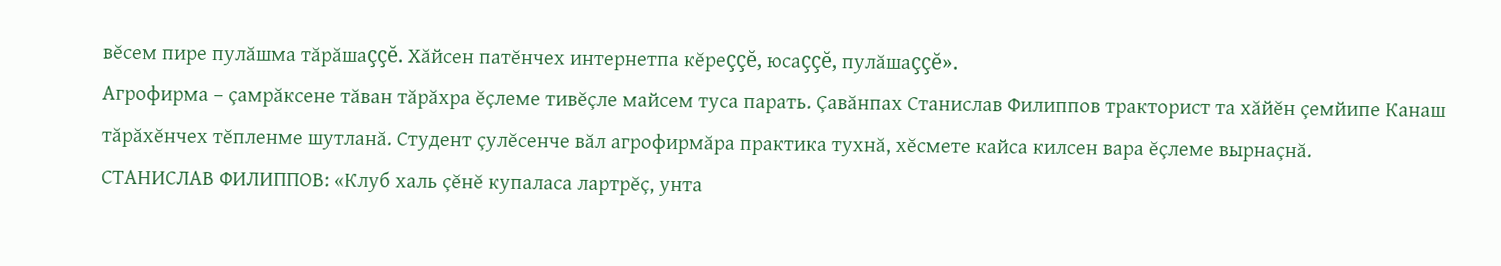вĕсем пире пулăшма тăрăшаççĕ. Хăйсен патĕнчех интернетпа кĕреççĕ, юсаççĕ, пулăшаççĕ».
Агрофирма – çамрăксене тăван тăрăхра ĕçлеме тивĕçле майсем туса парать. Çавăнпах Станислав Филиппов тракторист та хăйĕн çемйипе Канаш тăрăхĕнчех тĕпленме шутланă. Студент çулĕсенче вăл агрофирмăра практика тухнă, хĕсмете кайса килсен вара ĕçлеме вырнаçнă.
СТАНИСЛАВ ФИЛИППОВ: «Клуб халь çĕнĕ купаласа лартрĕç, унта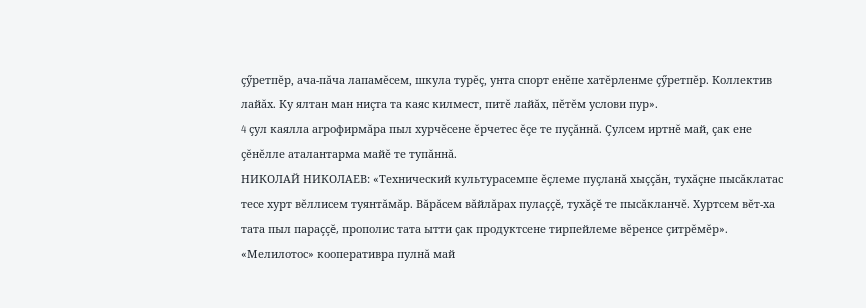çӳретпĕр, ача-пăча лапамĕсем, шкула турĕç, унта спорт енĕпе хатĕрленме çӳретпĕр. Коллектив лайăх. Ку ялтан ман ниçта та каяс килмест, питĕ лайăх, пĕтĕм услови пур».
4 çул каялла агрофирмăра пыл хурчĕсене ĕрчетес ĕçе те пуçăннă. Çулсем иртнĕ май, çак ене çĕнĕлле аталантарма майĕ те тупăннă.
НИКОЛАЙ НИКОЛАЕВ: «Технический культурасемпе ĕçлеме пуçланă хыççăн, тухăçне пысăклатас тесе хурт вĕллисем туянтăмăр. Вăрăсем вăйлăрах пулаççĕ, тухăçĕ те пысăкланчĕ. Хуртсем вĕт-ха тата пыл параççĕ, прополис тата ытти çак продуктсене тирпейлеме вĕренсе çитрĕмĕр».
«Мелилотос» кооперативра пулнă май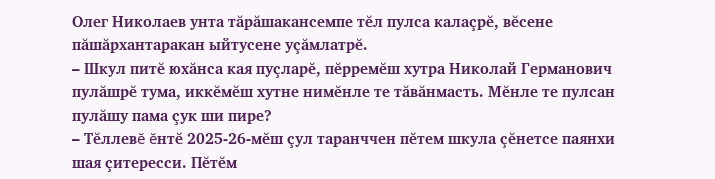Олег Николаев унта тăрăшакансемпе тĕл пулса калаçрĕ, вĕсене пăшăрхантаракан ыйтусене уçăмлатрĕ.
– Шкул питĕ юхăнса кая пуçларĕ, пĕрремĕш хутра Николай Германович пулăшрĕ тума, иккĕмĕш хутне нимĕнле те тăвăнмасть. Мĕнле те пулсан пулăшу пама çук ши пире?
– Тĕллевĕ ĕнтĕ 2025-26-мĕш çул таранччен пĕтем шкула çĕнетсе паянхи шая çитересси. Пĕтĕм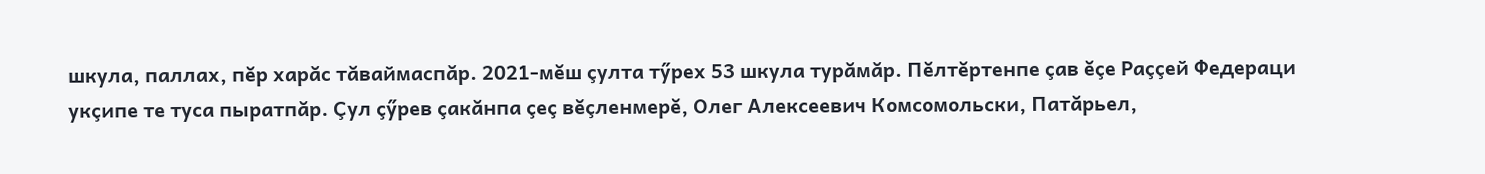шкула, паллах, пĕр харăс тăваймаспăр. 2021-мĕш çулта тӳрех 53 шкула турăмăр. Пĕлтĕртенпе çав ĕçе Раççей Федераци укçипе те туса пыратпăр. Çул çӳрев çакăнпа çеç вĕçленмерĕ, Олег Алексеевич Комсомольски, Патăрьел,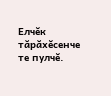Елчĕк тăрăхĕсенче те пулчĕ.